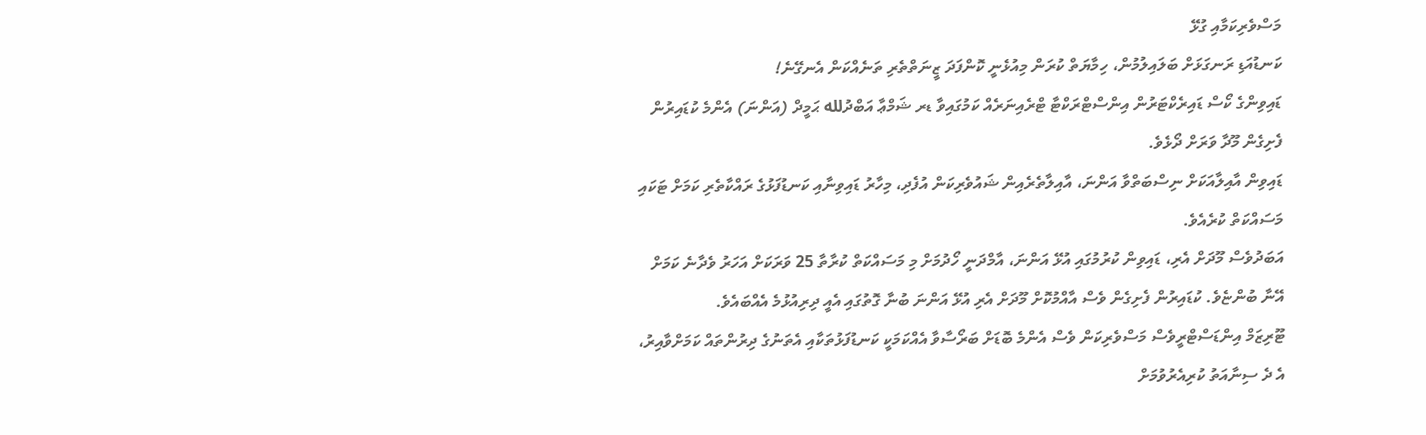މަސްވެރިކަމާއި ގުޅޭ
ކަނޑުއަޑި ރަނގަޅަށް ބަލައިލުމުން، ހިމާޔަތް ކުރަން މިއުޅެނީ ކޮންފަދަ ޒީނަތްތެރި ތަނެއްކަން އެނގޭނެ!
ޑައިވިންގެ ކޯސް ޑައިރެކްޓަރުން އިންސްޓްރަކްޓާ ޓްރެއިނަރެއް ކަމުގައިވާ ޑރ ޝަމްޢާ އަބްދުلله ޙަމީދް (އަންނަ) އެންމެ ކުޑައިރުން ފެށިގެން މޫދާ ވަރަށް ދޯޅެވެ.
ޑައިވިން އާއިލާއަކަށް ނިސްބަތްވާ އަންނަ، އާއިލާތެރެއިން ޝައުވެރިކަން އުފެދި، މިހާރު ޑައިވިނާއި ކަނޑުފަޅުގެ ރައްކާތެރި ކަމަށް ޓަކައި މަސައްކަތް ކުރެއެވެ.
އަބަދުވެސް މޫދަށް އެރި، ޑައިވިން ކުރުމުގައި އުޅޭ އަންނަ، އާމްދަނީ ހޯދުމަށް މި މަސައްކަތް ކުރާތާ 25 ވަރަކަށް އަހަރު ވެދާނެ ކަމަށް އޭނާ ބުންޏެވެ. ކުޑައިރުން ފެށިގެން ވެސް އާއްމުކޮށް މޫދަށް އެރި އުޅޭ އަންނަ ބުނާ ގޮތުގައި އެއީ ދިރިއުޅުމެ އެއްބައެވެ.
ޓޫރިޒަމް އިންޑަސްޓްރީވެސް މަސްވެރިކަން ވެސް އެންމެ ބޮޑަށް ބަރޯސާވާ އެއްކަމަކީ ކަނޑުފަޅުތަކާއި އެތަނުގެ ދިރުންތައް ކަމަށްވާއިރު، އެ ދެ ސިނާއަތު ކުރިއެރުވުމަށް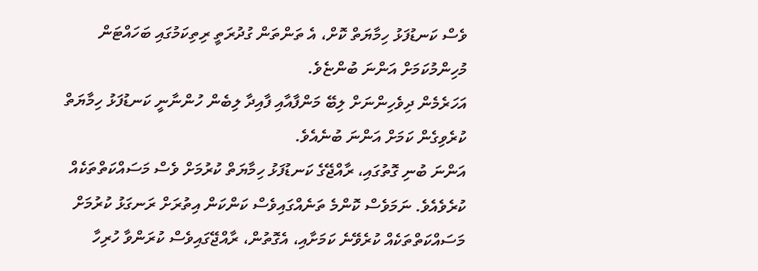ވެސް ކަނޑުފަޅު ހިމާޔަތް ކޮށް، އެ ތަންތަން ގުދުރަތީ ރިތިކަމުގައި ބަހައްޓަން މުހިންމުކަމަށް އަންނަ ބުންޏެވެ.
އަހަރެމެން ދިވެހިންނަށް ލިބޭ މަންފާއާއި ފާއިދާ ލިބެން ހުންނާނީ ކަނޑުފަޅު ހިމާޔަތް ކުރެވިގެން ކަމަށް އަންނަ ބުނެއެވެ.
އަންނަ ބުނި ގޮތުގައި، ރާއްޖޭގެ ކަނޑުފަޅު ހިމާޔަތް ކުރުމަށް ވެސް މަސައްކަތްތަކެއް ކުރެވެއެވެ. ނަމަވެސް ކޮންމެ ތަނެއްގައިވެސް ކަންކަން އިތުރަށް ރަނގަޅު ކުރުމަށް މަސައްކަތްތަކެއް ކުރެވޭނެ ކަމަށާއި، އެގޮތުން، ރާއްޖޭގައިވެސް ކުރަންވާ ހުރިހާ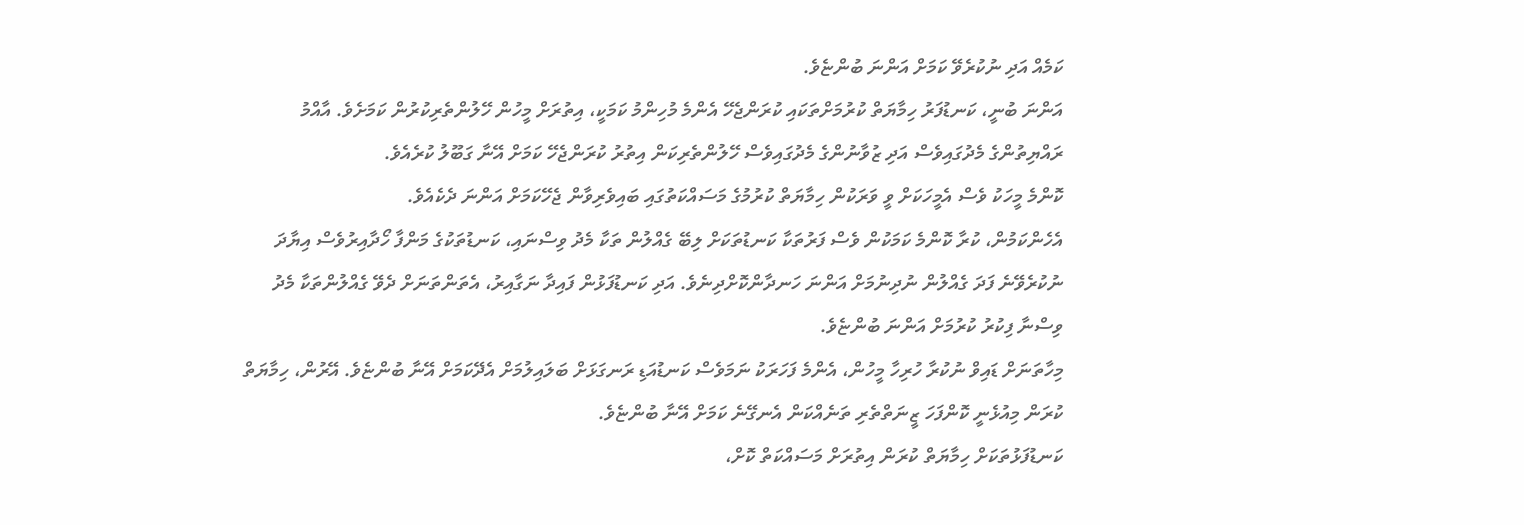ކަމެއް އަދި ނުކުރެވޭ ކަމަށް އަންނަ ބުންޏެވެ.
އަންނަ ބުނީ، ކަނޑުފަރު ހިމާޔަތް ކުރުމަށްތަކައި ކުރަންޖެހޭ އެންމެ މުހިންމު ކަމަކީ، އިތުރަށް މީހުން ހޭލުންތެރިކުރުން ކަމަށެވެ. އާއްމު ރައްޔިތުންގެ މެދުގައިވެސް އަދި ޒުވާނުންގެ މެދުގައިވެސް ހޭލުންތެރިކަން އިތުރު ކުރަންޖެހޭ ކަމަށް އޭނާ ގަބޫލު ކުރެއެވެ.
ކޮންމެ މީހަކު ވެސް އެމީހަކަށް ވީ ވަރަކުން ހިމާޔަތް ކުރުމުގެ މަސައްކަތުގައި ބައިވެރިވާން ޖެހޭކަމަށް އަންނަ ދެކެއެވެ.
އެހެންކަމުން، ކުރާ ކޮންމެ ކަމަކުން ވެސް ފަރުތަކާ ކަނޑުތަކަށް ލިބޭ ގެއްލުން ތަކާ މެދު ވިސްނައި، ކަނޑުތަކުގެ މަންފާ ހޯދާއިރުވެސް އިޔާދަ ނުކުރެވޭނެ ފަދަ ގެއްލުން ނުދިނުމަށް އަންނަ ހަނދާންކޮށްދިނެވެ. އަދި ކަނޑުފަޅުން ފައިދާ ނަގާއިރު، އެތަންތަނަށް ދެވޭ ގެއްލުންތަކާ މެދު ވިސްނާ ފިކުރު ކުރުމަށް އަންނަ ބުންޏެވެ.
މިހާތަނަށް ޑައިވް ނުކުރާ ހުރިހާ މީހުން، އެންމެ ފަހަރަކު ނަމަވެސް ކަނޑުއަޑި ރަނގަޅަށް ބަލައިލުމަށް އެދޭކަމަށް އޭނާ ބުންޏެވެ. އޭރުން، ހިމާޔަތް ކުރަން މިއުޅެނީ ކޮންފަހަ ޒީނަތްތެރި ތަނެއްކަން އެނގޭނެ ކަމަށް އޭނާ ބުންޏެވެ.
ކަނޑުފަޅުތަކަށް ހިމާޔަތް ކުރަން އިތުރަށް މަސައްކަތް ކޮށް،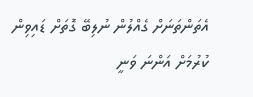އެތަންތަނަށް ގެއްލުން ނުލިބޭ ގޮތަށް ޑައިވިން ކުރުމަށް އަންނަ ވަނީ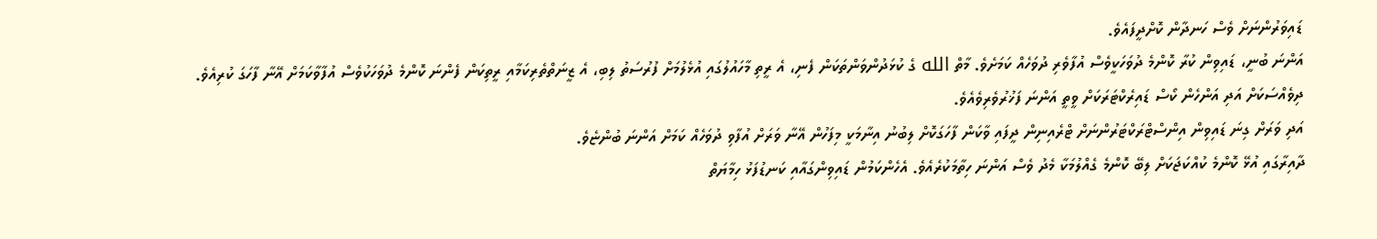ޑައިވަރުންނަށް ވެސް ހަނދާން ކޮށްދީފައެވެ.
އަންނަ ބުނީ، ޑައިވިން ކުރާ ކޮންމެ ދުވަހަކީވެސް އުފާވެރި ދުވަހެއް ކަމަށެވެ. މާތް الله ގެ ކުޅަދުންވަންތަކަން ފެނި، އެ ރީތި މާހައުލުގައި އުޅެލުމަށް ފުރުސަތު ލިބި، އެ ޒީނަތްތެރިކަމާއި ރީތިކަން ފެންނަ ކޮންމެ ދުވަހަކުވެސް އުފާވާކަމަށް އޭނާ ފާހަގަ ކުރިއެވެ.
ދިވެއްސަކަށް އަދި އަންހެން ކޯސް ޑައިރެކްޓަރަކަށް ވީތީ އަންނަ ފަޚުރުވެރިވެއެވެ.
އަދި ވަރަށް ގިނަ ޑައިވިން އިންސްޓްރަކްޓަރުންނަށް ޓްރެއިނިން ދީފައި ވާކަން ފާހަގަކޮށް ލިބުނު އިނާމަކީ މިފަހުން އޭނާ ވަރަށް އުފާވި ދުވަހެއް ކަމަށް އަންނަ ބުންޏެވެ.
ދާއިރާގައި އުޅޭ ކޮންމެ ކުއްކަޖަކަށް ލިބޭ ކޮންމެ ގެއްލުމަކާ މެދު ވެސް އަންނަ ހިތާމަކުރެއެވެ. އެހެންކަމުން ޑައިވިންގައާއި ކަނޑުފަޅު ހިމާޔަތް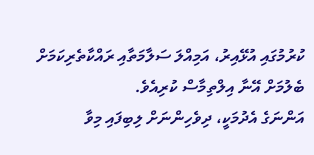ކުރުމުގައި އުޅޭއިރު، އަމިއްލަ ސަލާމަތާއި ރައްކާތެރިކަމަށް ބެލުމަށް އޭނާ އިލްތިމާސް ކުރިއެވެ.
އަންނަގެ އެދުމަކީ، ދިވެހިންނަށް ލިބިފައި މިވާ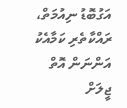އަގުބޮޑު ނިއުމަތް، ރައްކާތެރި ކަމާއެކު އަންނަން އޮތް ޖީލަށް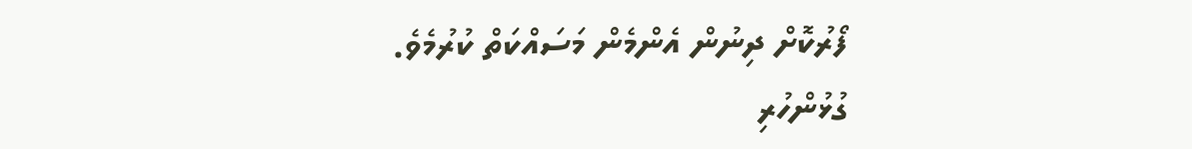ފޯރުކޮށް ދިނުން އެންމެން މަސައްކަތް ކުރުމެވެ.
ގުޅުންހުރި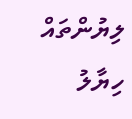ލިޔުންތައް
ހިޔާލު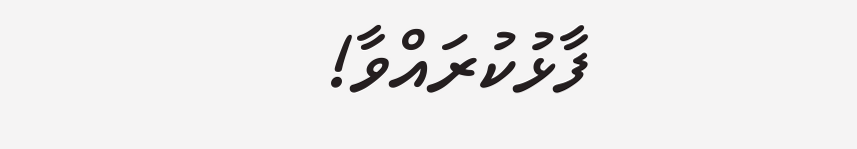ފާޅުކުރައްވާ!